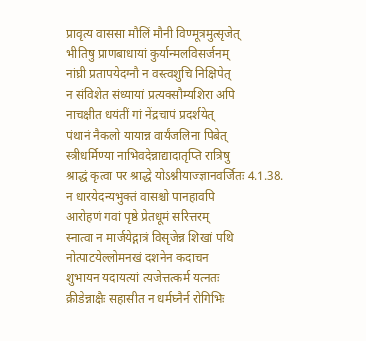प्रावृत्य वाससा मौलिं मौनी विण्मूत्रमुत्सृजेत्
भीतिषु प्राणबाधायां कुर्यान्मलविसर्जनम्
नांघ्री प्रतापयेदग्नौ न वस्त्वशुचि निक्षिपेत्
न संविशेत संध्यायां प्रत्यक्सौम्यशिरा अपि
नाचक्षीत धयंतीं गां नेंद्रचापं प्रदर्शयेत्
पंथानं नैकलो यायान्न वार्यंजलिना पिबेत्
स्त्रीधर्मिण्या नाभिवदेन्नाद्यादातृप्ति रात्रिषु
श्राद्धं कृत्वा पर श्राद्धे योऽश्नीयाज्ज्ञानवर्जितः 4.1.38.
न धारयेदन्यभुक्तं वासश्चो पानहावपि
आरोहणं गवां पृष्ठे प्रेतधूमं सरित्तरम्
स्नात्वा न मार्जयेद्गात्रं विसृजेन्न शिखां पथि
नोत्पाटयेल्लोमनखं दशनेन कदाचन
शुभायन यदायत्यां त्यजेत्तत्कर्म यत्नतः
क्रीडेन्नाक्षैः सहासीत न धर्मघ्नैर्न रोगिभिः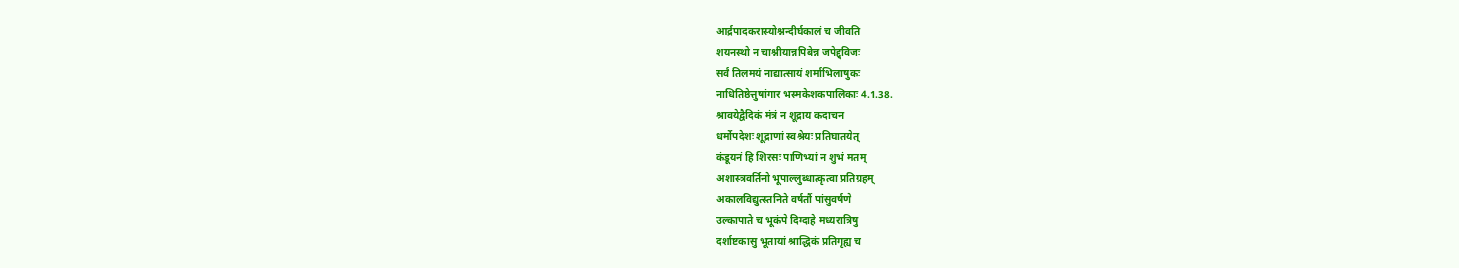आर्द्रपादकरास्योश्नन्दीर्घकालं च जीवति
शयनस्थो न चाश्नीयान्नपिबेन्न जपेद्द्विजः
सर्वं तिलमयं नाद्यात्सायं शर्माभिलाषुकः
नाधितिष्ठेत्तुषांगार भस्मकेशकपालिकाः 4.1.38.
श्रावयेद्वैदिकं मंत्रं न शूद्राय कदाचन
धर्मोपदेशः शूद्राणां स्वश्रेयः प्रतिघातयेत्
कंडूयनं हि शिरसः पाणिभ्यां न शुभं मतम्
अशास्त्रवर्तिनो भूपाल्लुब्धात्कृत्वा प्रतिग्रहम्
अकालविद्युत्स्तनिते वर्षर्तौ पांसुवर्षणे
उल्कापाते च भूकंपे दिग्दाहे मध्यरात्रिषु
दर्शाष्टकासु भूतायां श्राद्धिकं प्रतिगृह्य च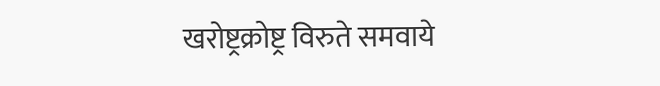खरोष्ट्रक्रोष्ट्र विरुते समवाये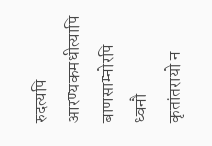रुदत्यपि
आरण्यकमधीत्यापि बाणसाम्नोरपि ध्वनौ
कृतांतरायो न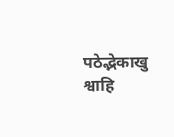पठेद्भेकाखु श्वाहि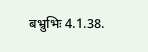बभ्रुभिः 4.1.38.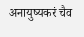अनायुष्यकरं चैव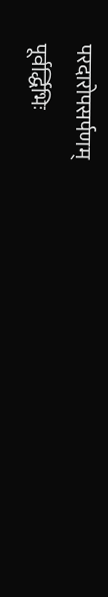परदारोपसर्पणम्
पूर्वर्द्धिभिः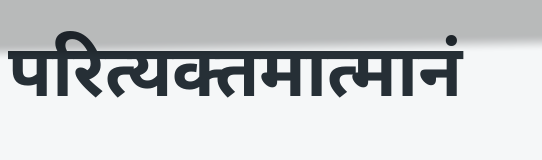परित्यक्तमात्मानं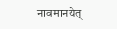नावमानयेत्